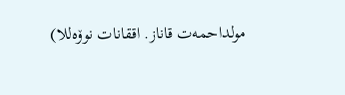مولداحمەت قاناز. اققانات نوۆەللا)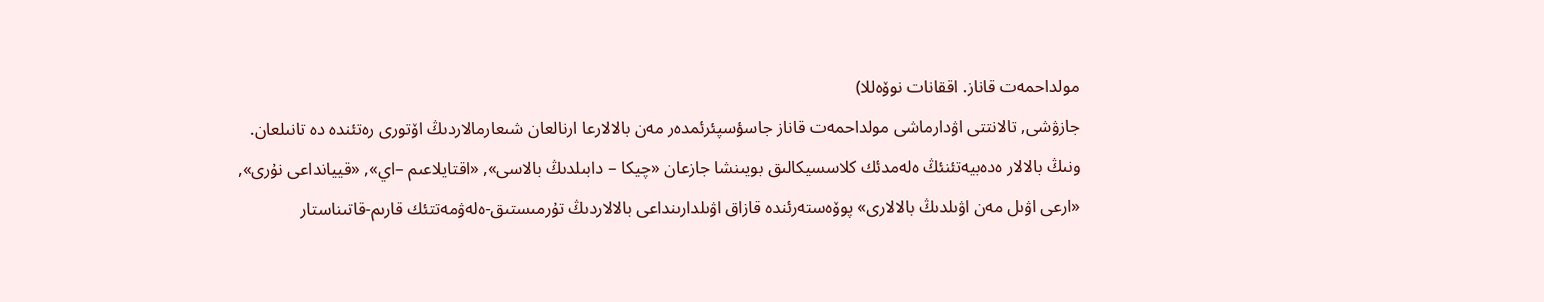مولداحمەت قاناز. اققانات نوۆەللا)
جازۋشى, تالانتتى اۋدارماشى مولداحمەت قاناز جاسؤسپئرئمدەر مەن بالالارعا ارنالعان شىعارمالاردىڭ اۆتورى رەتئندە دە تانىلعان. ونىڭ بالالار ەدەبيەتئنئڭ ەلەمدئك كلاسسيكالىق بويىنشا جازعان «چيكا – دابىلدىڭ بالاسى», «اقتايلاعىم –اي», «قييانداعى نۇرى», «ارعى اۋىل مەن اۋىلدىڭ بالالارى» پوۆەستەرئندە قازاق اۋىلدارىنداعى بالالاردىڭ تۇرمىستىق-ەلەۋمەتتئك قارىم-قاتىناستار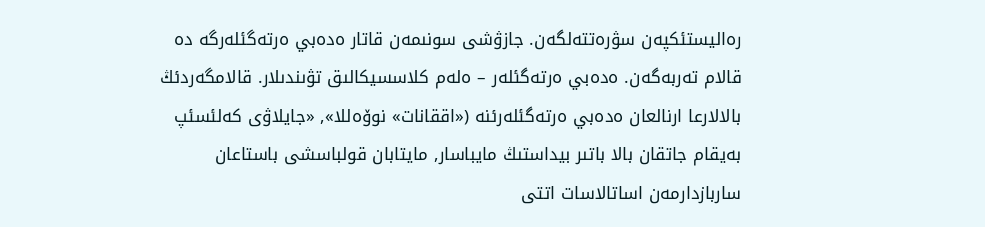رەاليستئكپەن سۋرەتتەلگەن. جازۋشى سونىمەن قاتار ەدەبي ەرتەگئلەرگە دە قالام تەربەگەن. ەدەبي ەرتەگئلەر – ەلەم كلاسسيكالىق تۋىندىلار. قالامگەردئڭ بالالارعا ارنالعان ەدەبي ەرتەگئلەرئنە («اققانات» نوۆەللا», «جايلاۋى كەلئسئپ بەيقام جاتقان بالا باتىر بيداستىڭ مايباسار, مايتابان قولباسشى باستاعان ساربازدارمەن اساتالاسات اتتى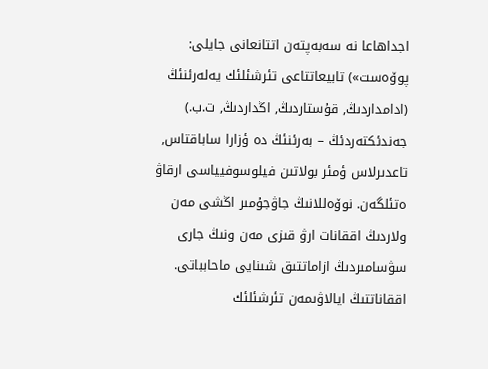اجداھاعا نە سەبەپتەن اتتانعانى جايلى: پوۆەست») تابيعاتتاعى تئرشئلئك يەلەرئنئڭ (ادامداردىڭ, قۇستاردىڭ, اڭداردىڭ, ت.ب.) جەندئكتەردئڭ – بەرئنئڭ دە ؤزارا ساباقتاس, تاعدىرلاس ؤمئر بولاتىن فيلوسوفيياسى ارقاۋ ەتئلگەن. نوۆەللانىڭ جاۋجۇمىر اڭشى مەن ولاردىڭ اققانات ارۋ قىزى مەن ونىڭ جارى سۋسامىردىڭ ازاماتتىق شىنايى ماحابباتى. اققاناتتىڭ ايالاۋىمەن تئرشئلئك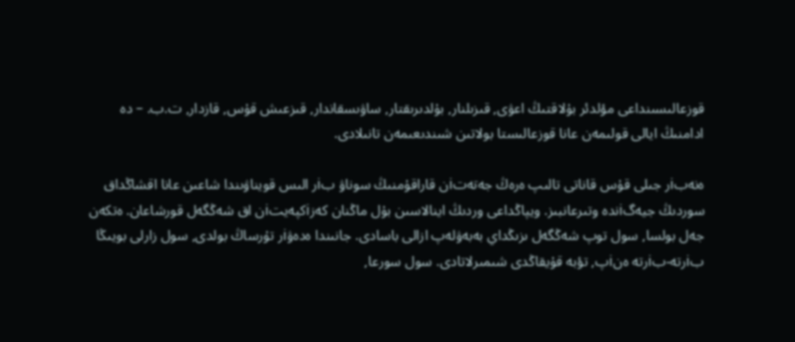قوزعالىسىنداعى مؤلدئر بۇلاقتىڭ اعۋى, قىزىلنار, بۇلدىرىقتار, ساۋىسقاندار, قىزعىش قۇس, قازدار, ت.ب. – دە  ادامنىڭ ايالى قولىمەن عانا قوزعالىستا بولاتىن شىندىعىمەن تانىلادى.

ەنەبiر جىلى قۇس قاناتى تالىپ ەرەڭ جەتەتiن قاراقۇمنىڭ سوناۋ بiر الىس قويناۋىندا شاعىن عانا اقشاڭداق سوردىڭ جيەگiندە وتىرعانبىز. ويپاڭداعى وردىڭ اينالاسىن بۇل ماڭنان كەزiكپەيتiن اق شەڭگەل قورشاعان. ەتكەن جەل بولسا, سول توپ شەڭگەل ىزىڭداي بەبەۋلەپ ازالى باسادى. جانىندا ەدەۋiر تۇرساڭ بولدى, سول زارلى بويىڭا بiرتە-بiرتە ەنiپ, تؤبە قۇيقاڭدى شىمىرلاتادى. سول سورعا,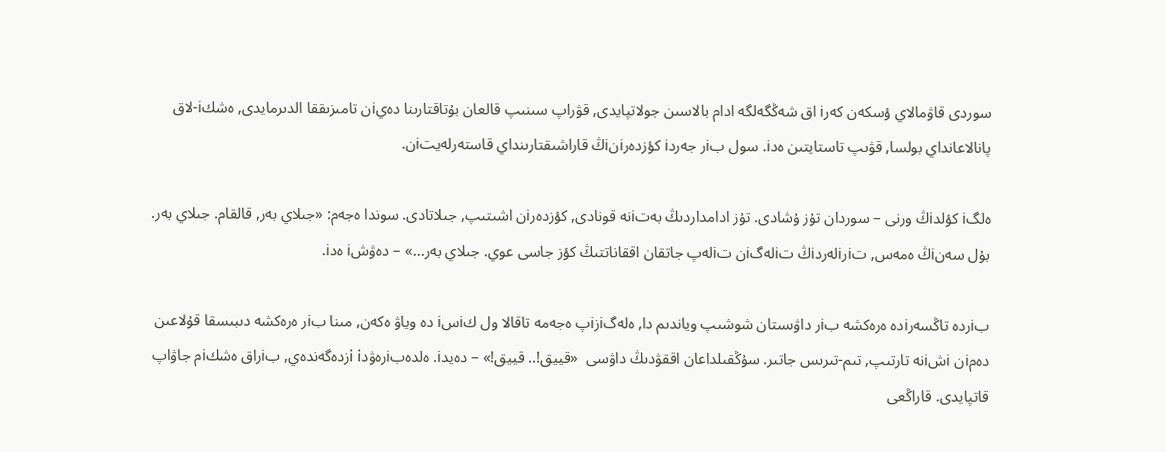سوردى قاۋمالاي ؤسكەن كەرi اق شەڭگەلگە ادام بالاسىن جولاتپايدى, قۋراپ سىنىپ قالعان بۇتاقتارىنا دەيiن تامىزىققا الدىرمايدى, ەشكi-لاق پانالاعانداي بولسا, قۋىپ تاستايتىن ەدi. سول بiر جەردi كؤزدەرiنiڭ قاراشىقتارىنداي قاستەرلەيتiن.

ەلگi كؤلدiڭ ورنى – سوردان تۇز ۇشادى. تۇز ادامداردىڭ بەتiنە قونادى, كؤزدەرiن اشىتىپ, جىلاتادى. سوندا ەجەم: «جىلاي بەر, قالقام. جىلاي بەر. بۇل سەنiڭ ەمەس, تiرiلەردiڭ تiلەگiن تiلەپ جاتقان اققاناتتىڭ كؤز جاسى عوي. جىلاي بەر...» – دەۋشi ەدi.

بiردە تاڭسەرiدە ەرەكشە بiر داۋىستان شوشىپ وياندىم دا, ەلەگiزiپ ەجەمە تاقالا ول كiسi دە وياۋ ەكەن, مىنا بiر ەرەكشە دىبىسقا قۇلاعىن دەمiن iشiنە تارتىپ, تىم-تىرىس جاتىر. سۇڭقىلداعان اققۋدىڭ داۋسى  «قييق!.. قييق!» – دەيدi. ەلدەبiرەۋدi iزدەگەندەي, بiراق ەشكiم جاۋاپ قاتپايدى. قاراڭعى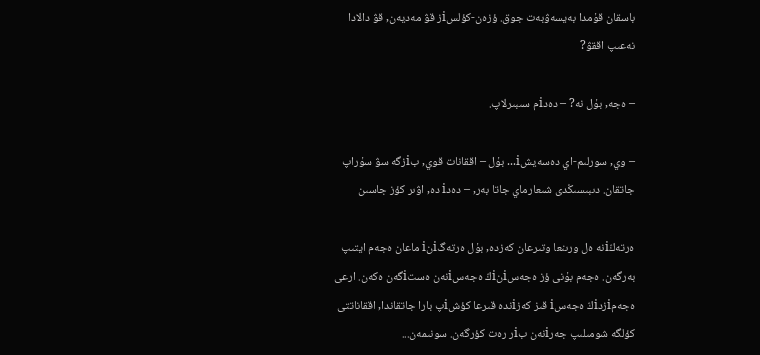باسقان قۇمدا بەيسەۋبەت جوق. ؤزەن-كؤلسiز قۋ مەديەن, قۋ دالادا نەعىپ اققۋ?

– ەجە, بۇل نە? – دەدiم سىبىرلاپ.

– وي, سورلىم-اي دەسەيشi... بۇل – اققانات قوي, بiزگە سۋ سۇراپ جاتقان. دىبىسىڭدى شىعارماي جاتا بەر, – دەدi دە, اۋىر كؤز جاسىن

ەرتەڭiنە ەل ورىنعا وتىرعان كەزدە, بۇل ەرتەگiنi ماعان ەجەم ايتىپ بەرگەن. ەجەم بۇنى ؤز ەجەسiنiڭ ەجەسiنەن ەستiگەن ەكەن. ارعى ەجەمiزدiڭ ەجەسi قىز كەزiندە قىرعا كؤشiپ بارا جاتقاندا, اققاناتتى كؤلگە شومىلىپ جەرiنەن بiر رەت كؤرگەن. سونىمەن...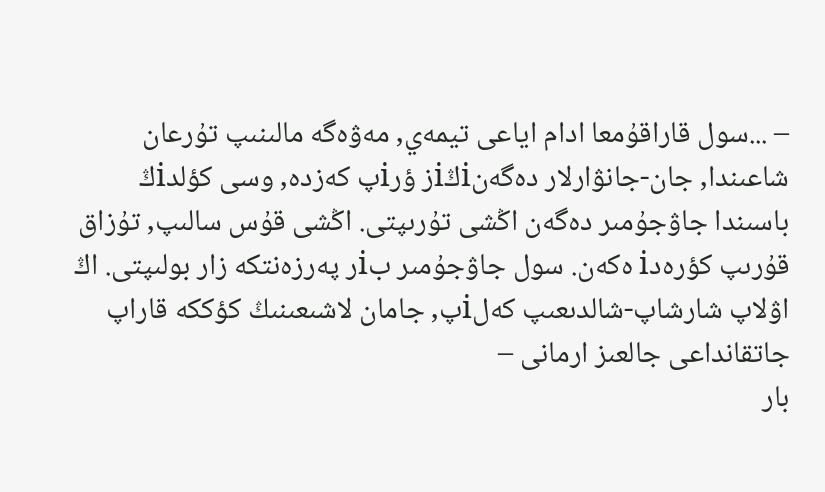– ...سول قاراقۇمعا ادام اياعى تيمەي, مەۋەگە مالىنىپ تۇرعان شاعىندا, جان-جانۋارلار دەگەنiڭiز ؤرiپ كەزدە, وسى كؤلدiڭ باسىندا جاۋجۇمىر دەگەن اڭشى تۇرىپتى. اڭشى قۇس سالىپ, تۇزاق قۇرىپ كؤرەدi ەكەن. سول جاۋجۇمىر بiر پەرزەنتكە زار بولىپتى. اڭ اۋلاپ شارشاپ-شالدىعىپ كەلiپ, جامان لاشىعىنىڭ كؤككە قاراپ جاتقانداعى جالعىز ارمانى –
بار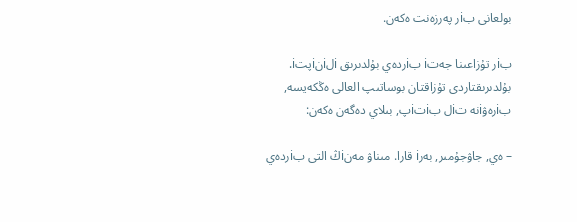بولعانى بiر پەرزەنت ەكەن.

بiر تۇزاعىنا جەتi بiردەي بۇلدىرىق iلiنiپتi. بۇلدىرىقتاردى تۇزاقتان بوساتىپ العالى ەڭكەيسە, بiرەۋiنە تiل بiتiپ, بىلاي دەگەن ەكەن:

– ەي, جاۋجۇمىر, بەرi قارا. مىناۋ مەنiڭ التى بiردەي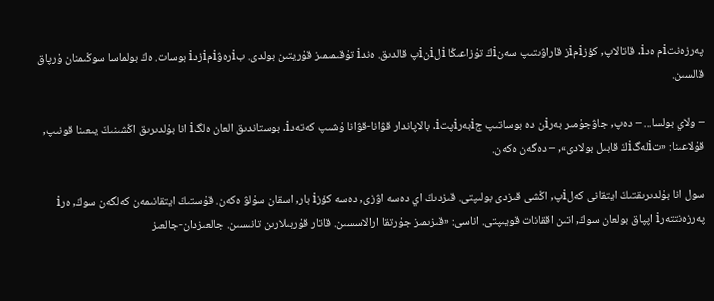پەرزەنتiم ەدi. قاتالاپ, كؤزiمiز قاراۋىتىپ سەنiڭ تۇزاعىڭا iلiنiپ قالدىق. ەندi تۇقىمىمىز قۇريتىن بولدى. بiرەۋiمiزدi بوسات. ەڭ بولماسا سوڭىمنان ۇرپاق قالسىن.

– ولاي بولسا... – دەپ, جاۋجۇمىر بەرiن دە بوساتىپ جiبەرiپتi. بالاپاندار قۋانا-قۋانا ۇشىپ كەتەدi. بوستاندىق العان ەلگi انا بۇلدىرىق اڭشىنىڭ يىعىنا قونىپ, قۇلاعىنا: «تiلەگiڭ قابىل بولادى», – دەگەن ەكەن.

سول انا بۇلدىرىقتىڭ ايتقانى كەلiپ, اڭشى قىزدى بولىپتى. قىزدىڭ اي دەسە اۋزى, دەسە كؤزi بار, اسقان سۇلۋ ەكەن. قۇستىڭ ايتقانىمەن كەلگەن سوڭ, ەرi پەرزەنتتەرi اپپاق بولعان سوڭ, اتىن اققانات قويىپتى. اناسى: «قىزىمىز جۇرتقا ارالاسسىن. قاتار قۇربىلارىن تانىسىن. جالعىزدان-جالعىز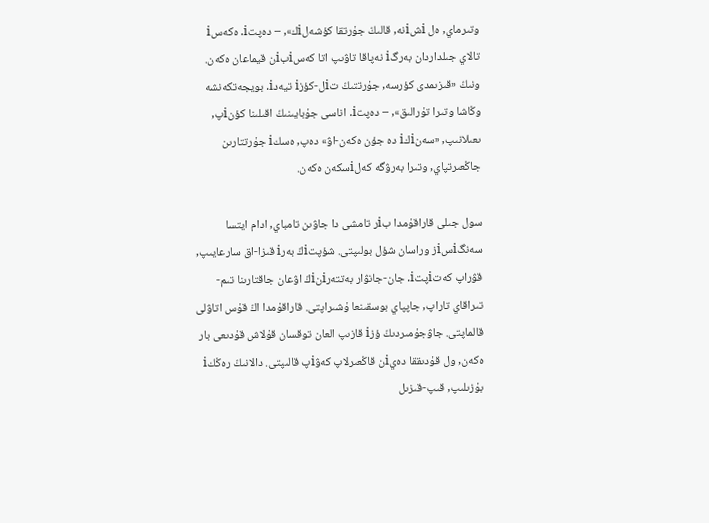وتىرماي, ەل iشiنە, قالىڭ جۇرتقا كؤشەلiك», – دەپتi. ەكەسi تالاي جىلداردان بەرگi نەپاقا تاۋىپ اتا كەسiبiن قيماعان ەكەن. ونىڭ «قىزىمدى كؤرسە, جۇرتتىڭ تiل-كؤزi تيەدi. بويجەتكەنشە وڭاشا وتىرا تۇرالىق», – دەپتi. اناسى جۇبايىنىڭ اقىلىنا كؤنiپ, ىعىلانىپ, «سەنiكi دە جؤن ەكەن-اۋ» دەپ, ەسكi جۇرتتارىن جاڭعىرتپاي, وتىرا بەرۋگە كەلiسكەن ەكەن.

سول جىلى قاراقۇمدا بiر تامشى دا جاۋىن تامباي, ادام ايتسا سەنگiسiز وراسان شؤل بولىپتى. شؤپتiڭ بەرi قىزا-اق سارعايىپ, قۋراپ كەتiپتi. جان-جانۋار بەتتەرiنiڭ اۋعان جاقتارىنا تىم-تىراقاي تاراپ, جاپپاي بوسقىنعا ۇشىراپتى. قاراقۇمدا اڭ قۇس اتاۋلى قالماپتى. جاۋجۇمىردىڭ ؤزi قازىپ العان توقسان قۇلاش قۇدىعى بار ەكەن, ول قۇدىققا دەيiن قاڭعىرلاپ كەۋiپ قالىپتى. دالانىڭ رەڭكi بۇزىلىپ, قىپ-قىزىل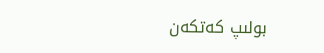بولىپ كەتكەن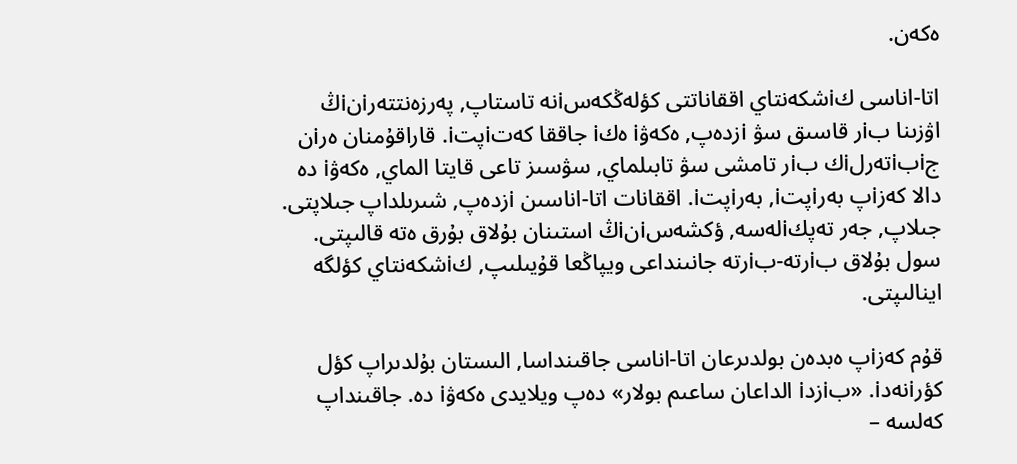ەكەن.

اتا-اناسى كiشكەنتاي اققاناتتى كؤلەڭكەسiنە تاستاپ, پەرزەنتتەرiنiڭ اۋزىنا بiر قاسىق سۋ iزدەپ, ەكەۋi ەكi جاققا كەتiپتi. قاراقۇمنان ەرiن جiبiتەرلiك بiر تامشى سۋ تابىلماي, سۋسىز تاعى قايتا الماي, ەكەۋi دە دالا كەزiپ بەرiپتi, بەرiپتi. اققانات اتا-اناسىن iزدەپ, شىرىلداپ جىلاپتى. جىلاپ, جەر تەپكiلەسە, ؤكشەسiنiڭ استىنان بۇلاق بۇرق ەتە قالىپتى. سول بۇلاق بiرتە-بiرتە جانىنداعى ويپاڭعا قۇيىلىپ, كiشكەنتاي كؤلگە اينالىپتى.

قۇم كەزiپ ەبدەن بولدىرعان اتا-اناسى جاقىنداسا, الىستان بۇلدىراپ كؤل كؤرiنەدi. «بiزدi الداعان ساعىم بولار» دەپ ويلايدى ەكەۋi دە. جاقىنداپ كەلسە –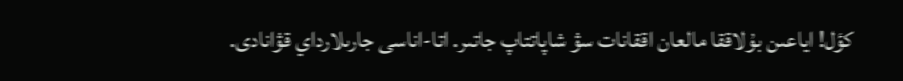كؤل! اياعىن بۇلاققا مالعان اققانات سۋ شاپاتتاپ جاتىر. اتا-اناسى جارىلارداي قۋانادى.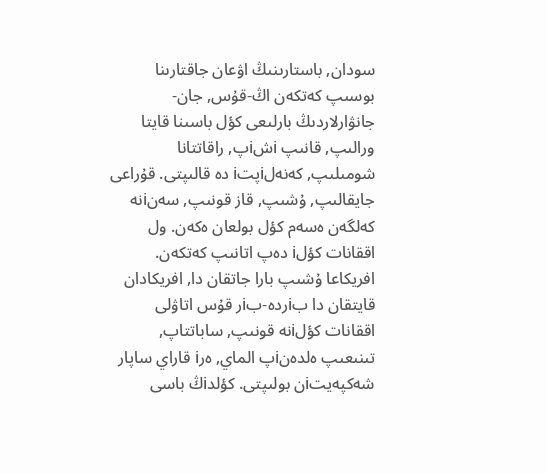سودان, باستارىنىڭ اۋعان جاقتارىنا بوسىپ كەتكەن اڭ-قۇس, جان-جانۋارلاردىڭ بارلىعى كؤل باسىنا قايتا ورالىپ, قانىپ iشiپ, راقاتتانا شومىلىپ, كەنەلiپتi دە قالىپتى. قۇراعى جايقالىپ, ۇشىپ, قاز قونىپ, سەنiنە كەلگەن ەسەم كؤل بولعان ەكەن. ول اققانات كؤلi دەپ اتانىپ كەتكەن. افريكاعا ۇشىپ بارا جاتقان دا, افريكادان قايتقان دا بiردە-بiر قۇس اتاۋلى اققانات كؤلiنە قونىپ, ساباتتاپ, تىنىعىپ ەلدەنiپ الماي, ەرi قاراي ساپار شەكپەيتiن بولىپتى. كؤلدiڭ باسى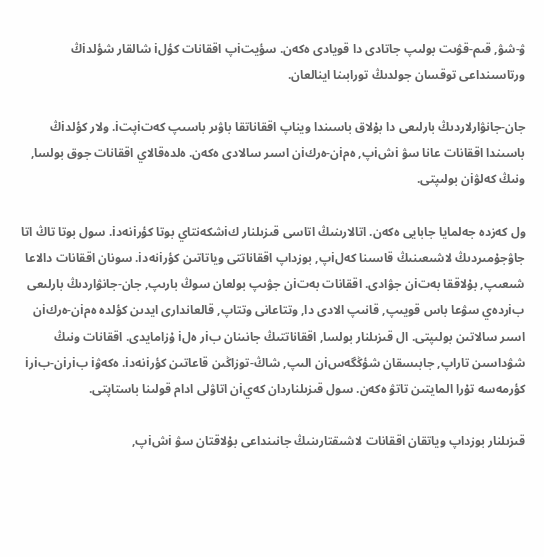ۋ-شۋ, قىم-قۋىت بولىپ جاتادى دا قويادى ەكەن. سؤيتiپ اققانات كؤلi شالقار شؤلدiڭ ورتاسىنداعى توقسان جولدىڭ تورابىنا اينالعان.

جان-جانۋارلاردىڭ بارلىعى دا بۇلاق باسىندا ويناپ اققاناتقا باۋىر باسىپ كەتiپتi. ولار كؤلدiڭ باسىندا اققانات عانا سۋ iشiپ, ەمiن-ەركiن اسىر سالادى ەكەن. ەلدەقالاي اققانات جوق بولسا, ونىڭ كەلۋiن بولىپتى.

ول كەزدە جەلمايا جابايى ەكەن. اتالارىنىڭ اتاسى قىزىلنار كiشكەنتاي بوتا كؤرiنەدi. سول بوتا تاڭ اتا جاۋجۇمىردىڭ لاشىعىنىڭ قاسىنا كەلiپ, بوزداپ اققاناتتى وياتاتىن كؤرiنەدi. سونان اققانات دالاعا شىعىپ, بۇلاققا بەتiن جۋادى. اققانات بەتiن جۋىپ بولعان سوڭ بارىپ, جان-جانۋاردىڭ بارلىعى بiردەي سۋعا باس قويىپ, قانىپ الادى دا, وتتاعانى وتتاپ, قالعاندارى ايدىن كؤلدە ەمiن-ەركiن اسىر سالاتىن بولىپتى. ال قىزىلنار بولسا, اققاناتتىڭ جانىنان بiر ەلi ۇزامايدى. اققانات ونىڭ شۋداسىن تاراپ, جابىسقان شؤڭگەسiن الىپ, شاڭ-توزاڭىن قاعاتىن كؤرiنەدi. ەكەۋi بiرiن-بiرi كؤرمەسە تۇرا المايتىن تاتۋ ەكەن. سول قىزىلناردان كەيiن اتاۋلى ادام قولىنا باستاپتى.

قىزىلنار بوزداپ وياتقان اققانات لاشىقتارىنىڭ جانىنداعى بۇلاقتان سۋ iشiپ,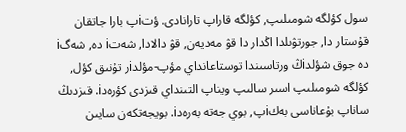سول كؤلگە شومىلىپ, كؤلگە قاراپ تارانادى. ؤتiپ بارا جاتقان قۇستار دا, جورتۋىلدا اڭدار دا قۋ مەديەن, قۋ دالادا, شەتi دە, شەگi دە جوق شؤلدiڭ ورتاسىندا توستاعانداي مؤپ-مؤلدiر تۇنىق كؤل, كؤلگە شومىلىپ اسىر سالىپ ويناپ التىنداي قىزدى كؤرەدi. قىزدىڭ ساناپ بۇعاناسى بەكiپ, بوي جەتە بەرەدi. بويجەتكەن سايىن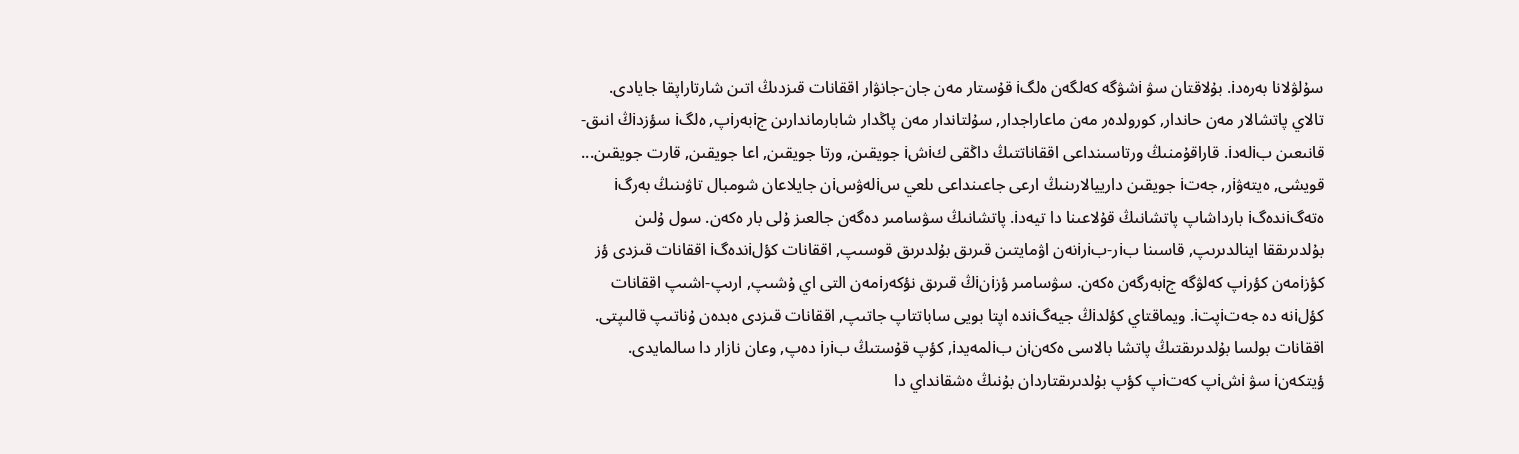سۇلۋلانا بەرەدi. بۇلاقتان سۋ iشۋگە كەلگەن ەلگi قۇستار مەن جان-جانۋار اققانات قىزدىڭ اتىن شارتاراپقا جايادى. تالاي پاتشالار مەن حاندار, كورولدەر مەن ماعاراجدار, سۇلتاندار مەن پاڭدار شابارماندارىن جiبەرiپ, ەلگi سؤزدiڭ انىق-قانىعىن بiلەدi. قاراقۇمنىڭ ورتاسىنداعى اققاناتتىڭ داڭقى كiشi جويقىن, ورتا جويقىن, اعا جويقىن, قارت جويقىن... قويشى, ەيتەۋiر, جەتi جويقىن دارييالارىنىڭ ارعى جاعىنداعى ىلعي سiلەۋسiن جايلاعان شومبال تاۋىنىڭ بەرگi ەتەگiندەگi بارداشاپ پاتشانىڭ قۇلاعىنا دا تيەدi. پاتشانىڭ سۋسامىر دەگەن جالعىز ۇلى بار ەكەن. سول ۇلىن بۇلدىرىققا اينالدىرىپ, قاسىنا بiر-بiرiنەن اۋمايتىن قىرىق بۇلدىرىق قوسىپ, اققانات كؤلiندەگi اققانات قىزدى ؤز كؤزiمەن كؤرiپ كەلۋگە جiبەرگەن ەكەن. سۋسامىر ؤزiنiڭ قىرىق نؤكەرiمەن التى اي ۇشىپ, ارىپ-اشىپ اققانات كؤلiنە دە جەتiپتi. ويماقتاي كؤلدiڭ جيەگiندە اپتا بويى ساباتتاپ جاتىپ, اققانات قىزدى ەبدەن ۇناتىپ قالىپتى. اققانات بولسا بۇلدىرىقتىڭ پاتشا بالاسى ەكەنiن بiلمەيدi, كؤپ قۇستىڭ بiرi دەپ, وعان نازار دا سالمايدى. ؤيتكەنi سۋ iشiپ كەتiپ كؤپ بۇلدىرىقتاردان بۇنىڭ ەشقانداي دا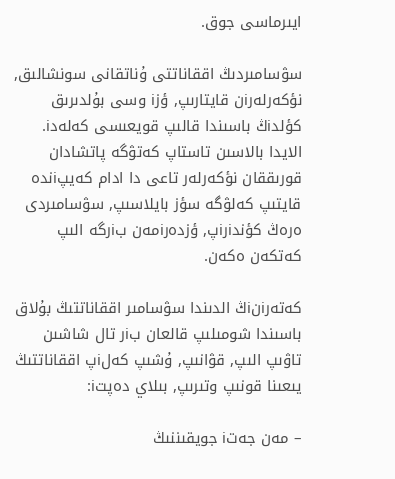ايىرماسى جوق.

سۋسامىردىڭ اققاناتتى ۇناتقانى سونشالىق, نؤكەرلەرiن قايتارىپ, ؤزi وسى بۇلدىرىق كؤلدiڭ باسىندا قالىپ قويعىسى كەلەدi. الايدا بالاسىن تاستاپ كەتۋگە پاتشادان قورىققان نؤكەرلەر تاعى دا ادام كەيپiندە قايتىپ كەلۋگە سؤز بايلاسىپ, سۋسامىردى ەرەڭ كؤندiرiپ, ؤزدەرiمەن بiرگە الىپ كەتكەن ەكەن.

كەتەرiنiڭ الدىندا سۋسامىر اققاناتتىڭ بۇلاق باسىندا شومىلىپ قالعان بiر تال شاشىن تاۋىپ الىپ, قۋانىپ, ۇشىپ كەلiپ اققاناتتىڭ يىعىنا قونىپ وتىرىپ, بىلاي دەپتi:

– مەن جەتi جويقىننىڭ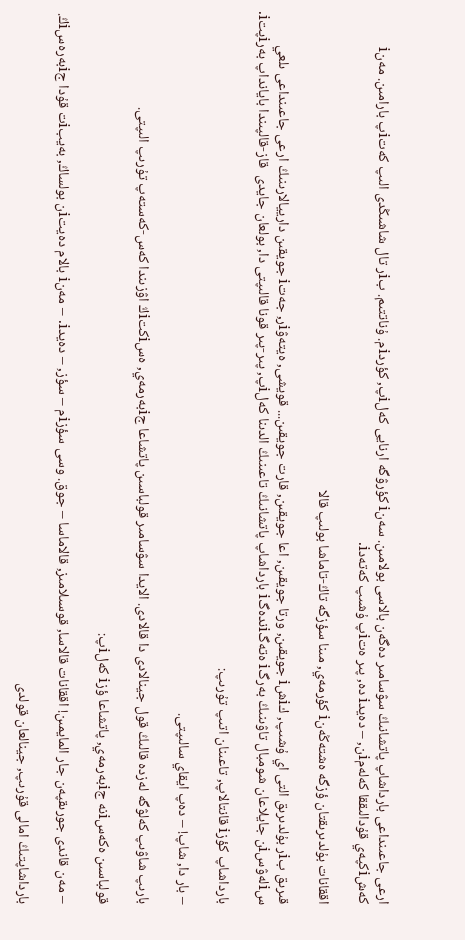ارعى جاعىنداعى بارداشاپ پاتشانىڭ سۋسامىر دەگەن بالاسى بولامىن. سەنi كؤرۋگە ارنايى كەلiپ, كؤردiم. ۇناتتىم. بiر تال شاشىڭدى الىپ كەتiپ بارامىن. مەنi كەشiكپەي قۇدالىققا كەلەمiن, – دەيدi دە, پىر ەتiپ ۇشىپ كەتەدi.

اققانات بۇلدىرىقتان ؤزگە ەشتەڭەنi كؤرمەي, مىنا سؤزگە تاڭ-تاماشا بولىپ قالا

قىرىق بiر بۇلدىرىق التى اي ۇشىپ, كiشi جويقىن, ورتا جويقىن, اعا جويقىن, قارت جويقىن... قويشى, ەيتەۋiر, جەتi جويقىن دارييالارىنىڭ ارعى جاعىنداعى ىلعي سiلەۋسiن جايلاعان شومبال تاۋىنىڭ بەرگi ەتەگiندەگi بارداشاپ پاتشانىڭ تاعىنىڭ الدىنا كەلiپ, پىر-پىر قونا قالىپتى دا, بولعان جايدى  قاز-قالپىندا بايانداپ بەرiپتi.

بارداشاپ كؤزi قانتالاپ, تاعىنان اتىپ تۇرىپ:

– بار دا, شاپ! – دەپ ايقاي سالىپتى.

بارىپ شاۋىپ كەلۋگە لەزدە قالىڭ قول جينالادى دا قالادى. الايدا سۋسامىر قولباسىن پاتشاعا جiبەرمەي, ەسiكتiڭ اۋزىندا كەس-كەستەپ تۇرىپ الىپتى.

قولباسىن ەكەسiنە جiبەرمەي, پاتشاعا ؤزi كەلiپ:

– مەن قاندى جورىقپەن جار المايمىن! اققانات قالاسا, قوسىلامىز, قالاماسا – جوق. وسى سؤزiم – سؤز, – دەيدi. – مەنi بالام دەيتiن بولساڭ, بەيبiت قۇدا جiبەرەسiڭ.

بارداشاپتىڭ امالى قۇرىپ, جينالعان قولدى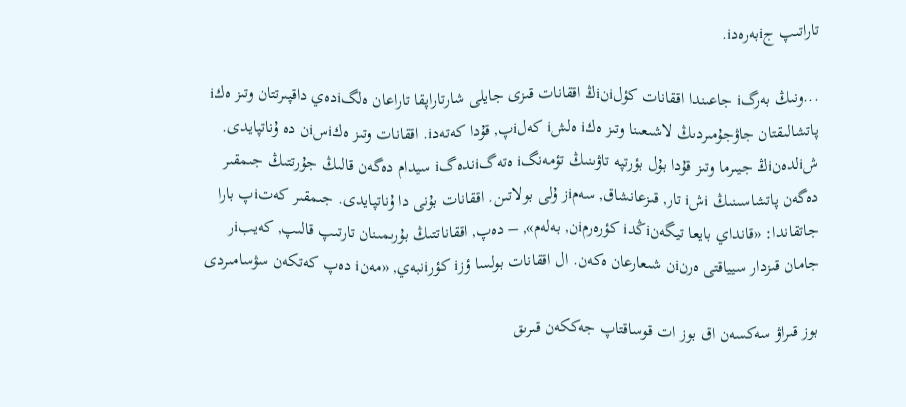تاراتىپ جiبەرەدi.

...ونىڭ بەرگi جاعىندا اققانات كؤلiنiڭ اققانات قىزى جايلى شارتاراپقا تاراعان ەلگiدەي داقپىرتتان وتىز ەكi پاتشالىقتان جاۋجۇمىردىڭ لاشىعىنا وتىز ەكi ەلشi كەلiپ, قۇدا كەتەدi. اققانات وتىز ەكiسiن دە ۇناتپايدى. شiلدەنiڭ جيىرما وتىز قۇدا بۇل بؤرتپە تاۋىنىڭ تؤمەنگi ەتەگiندەگi سيدام دەگەن قالىڭ جۇرتتىڭ جىمقىر دەگەن پاتشاسىنىڭ iشi تار, قىزعانشاق, سەمiز ۇلى بولاتىن. اققانات بۇنى دا ۇناتپايدى. جىمقىر كەتiپ بارا جاتقاندا: «قانداي بايعا تيگەنiڭدi كؤرەرمiن, بەلەم», – دەپ, اققاناتتىڭ بۇرىمىنان تارتىپ قالىپ, كەيبiر جامان قىزدار سيياقتى ەرنiن شىعارعان ەكەن. ال اققانات بولسا ؤزi كؤرiنبەي, «مەنi دەپ كەتكەن سۋسامىردى

بوز قىراۋ سەكسەن اق بوز ات قوساقتاپ جەككەن قىرىق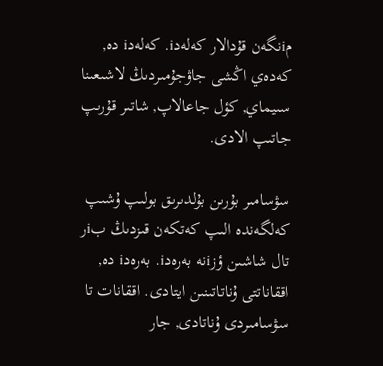مiنگەن قۇدالار كەلەدi. كەلەدi دە, كەدەي اڭشى جاۋجۇمىردىڭ لاشىعىنا سىيماي, كؤل جاعالاپ, شاتىر قۇرىپ جاتىپ الادى.

سۋسامىر بۇرىن بۇلدىرىق بولىپ ۇشىپ كەلگەندە الىپ كەتكەن قىزدىڭ بiر تال شاشىن ؤزiنە بەرەدi. بەرەدi دە, اققاناتتى ۇناتاتىنىن ايتادى. اققانات تا سۋسامىردى ۇناتادى, جار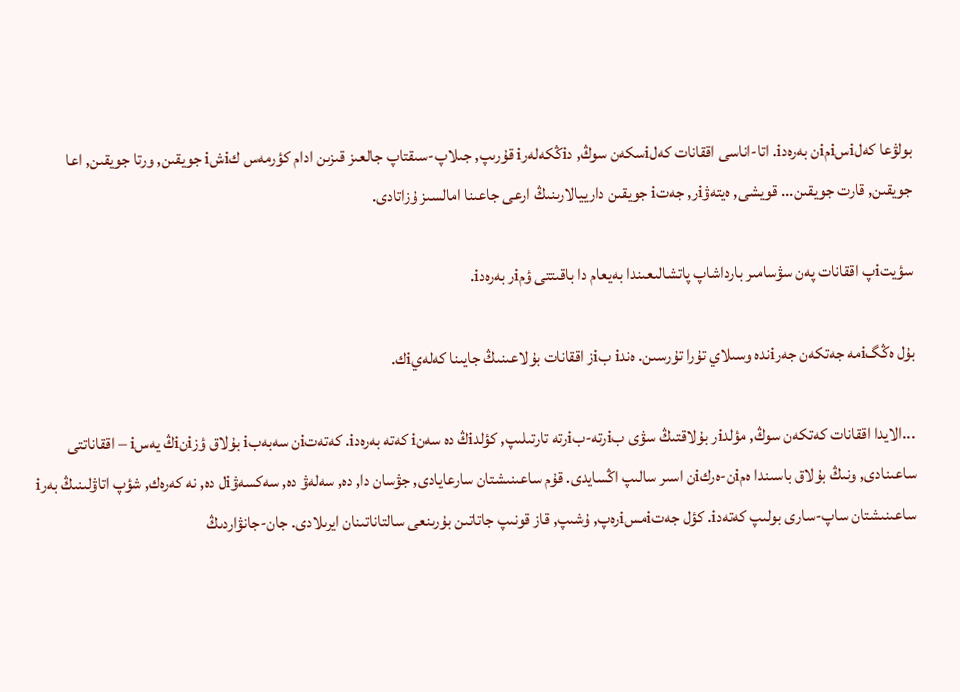بولۋعا كەلiسiمiن بەرەدi. اتا-اناسى اققانات كەلiسكەن سوڭ, دiڭكەلەرi قۇرىپ, جىلاپ-سىقتاپ جالعىز قىزىن ادام كؤرمەس كiشi جويقىن, ورتا جويقىن, اعا جويقىن, قارت جويقىن... قويشى, ەيتەۋiر, جەتi جويقىن دارييالارىنىڭ ارعى جاعىنا امالسىز ۇزاتادى.

سؤيتiپ اققانات پەن سۋسامىر بارداشاپ پاتشالىعىندا بەيعام دا باقىتتى ؤمiر بەرەدi.

بۇل ەڭگiمە جەتكەن جەرiندە وسىلاي تۇرا تۇرسىن. ەندi بiز اققانات بۇلاعىنىڭ جايىنا كەلەيiك.

...الايدا اققانات كەتكەن سوڭ, مؤلدiر بۇلاقتىڭ سۋى بiرتە-بiرتە تارتىلىپ, كؤلدiڭ دە سەنi كەتە بەرەدi. كەتەتiن سەبەبi بۇلاق ؤزiنiڭ يەسi – اققاناتتى ساعىنادى, ونىڭ بۇلاق باسىندا ەمiن-ەركiن اسىر سالىپ اڭسايدى. قۇم ساعىنىشتان سارعايادى, جۋسان دا, دە, سەلەۋ دە, سەكسەۋiل دە, نە كەرەك, شؤپ اتاۋلىنىڭ بەرi ساعىنىشتان ساپ-سارى بولىپ كەتەدi. كؤل جەتiمسiرەپ, ۇشىپ, قاز قونىپ جاتاتىن بۇرىنعى سالتاناتىنان ايرىلادى. جان-جانۋاردىڭ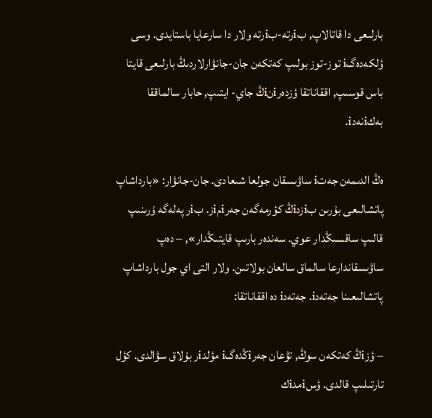بارلىعى دا قاتالاپ, بiرتە-بiرتە ولار دا سارعايا باستايدى. وسى ؤلكەدەگi توز-توز بولىپ كەتكەن جان-جانۋارلاردىڭ بارلىعى قايتا باس قوسىپ, اققاناتقا ؤزدەرiنiڭ جاي- ايتىپ, حابار سالماققا بەكiنەدi.

ەڭ الدىمەن جەتi ساۋىسقان جولعا شىعادى. جان-جانۋار: «بارداشاپ پاتشالىعى بۇرىن بiزدiڭ كؤرمەگەن جەرiمiز. بiر پەلەگە ۇرىنىپ قالىپ ساقسىڭدار عوي. سەندەر بارىپ قايتىڭدار», – دەپ ساۋىسقاندارعا سالماق سالعان بولاتىن. ولار التى اي جول بارداشاپ پاتشالىعىنا جەتەدi. جەتەدi دە اققاناتقا:

– ؤزiڭ كەتكەن سوڭ, تۋعان جەرiڭدەگi مؤلدiر بۇلاق سۋالدى. كؤل تارتىلىپ قالدى. ؤسiمدiك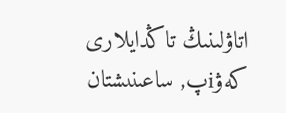اتاۋلىنىڭ تاڭدايلارى كەۋiپ, ساعىنىشتان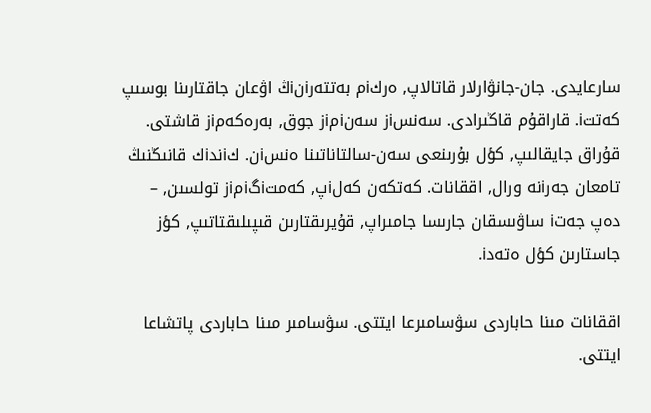سارعايدى. جان-جانۋارلار قاتالاپ, ەركiم بەتتەرiنiڭ اۋعان جاقتارىنا بوسىپ كەتتi. قاراقۇم قاڭىرادى. سەنسiز سەنiمiز جوق, بەرەكەمiز قاشتى. قۇراق جايقالىپ, كؤل بۇرىنعى سەن-سالتاناتىنا ەنسiن. كiندiك قانىڭنىڭ تامعان جەرiنە ورال, اققانات. كەتكەن كەلiپ, كەمتiگiمiز تولسىن, – دەپ جەتi ساۋىسقان جارىسا جامىراپ, قۇيرىقتارىن قىپىلىقتاتىپ, كؤز جاستارىن كؤل ەتەدi.

اققانات مىنا حاباردى سۋسامىرعا ايتتى. سۋسامىر مىنا حاباردى پاتشاعا ايتتى.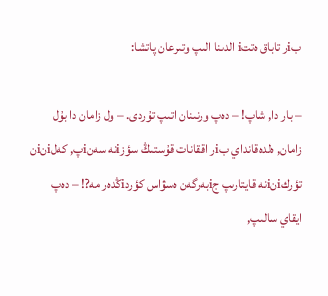بiر تاباق ەتتi الدىنا الىپ وتىرعان پاتشا:

– بار دا, شاپ! – دەپ ورنىنان اتىپ تۇردى. – ول زامان دا بۇل زامان, ەلدەقانداي بiر اققانات قۇستىڭ سؤزiنە سەنiپ, كەلiنiن تؤركiنiنە قايتارىپ جiبەرگەن ەسۋاس كؤردiڭدەر مە?! – دەپ ايقاي سالىپ,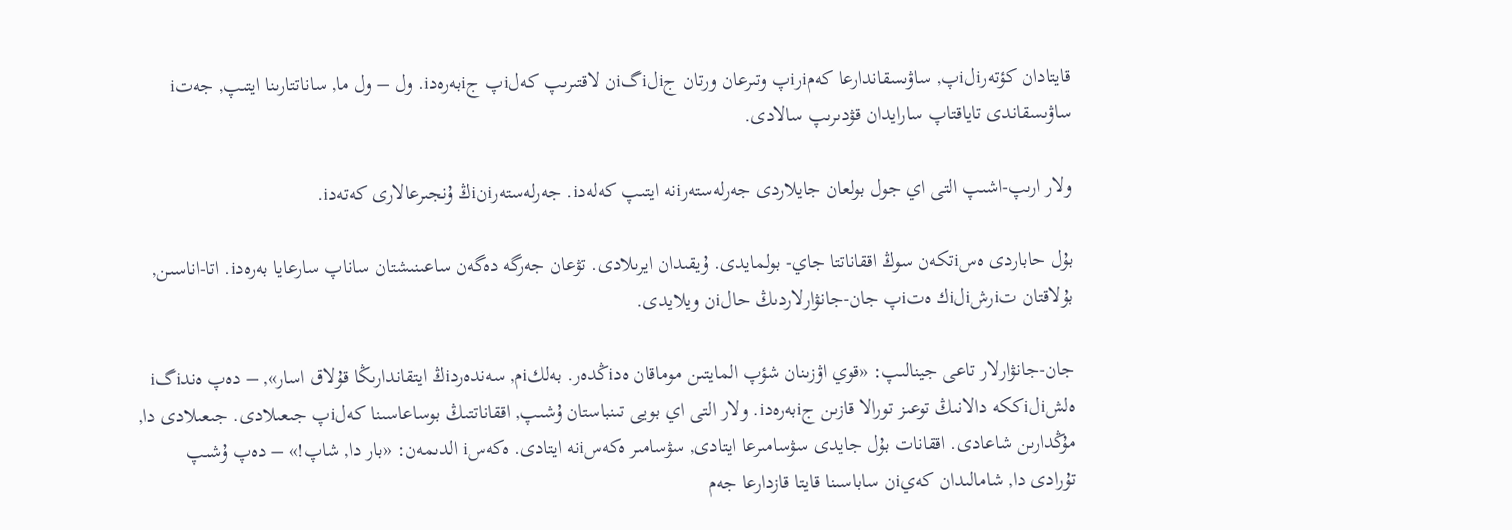قايتادان كؤتەرiلiپ, ساۋىسقاندارعا كەمiرiپ وتىرعان ورتان جiلiگiن لاقتىرىپ كەلiپ جiبەرەدi. ول – ول ما, ساناتتارىنا ايتىپ, جەتi ساۋىسقاندى تاياقتاپ سارايدان قۋدىرىپ سالادى.

ولار ارىپ-اشىپ التى اي جول بولعان جايلاردى جەرلەستەرiنە ايتىپ كەلەدi. جەرلەستەرiنiڭ ۇنجىرعالارى كەتەدi.

بۇل حاباردى ەسiتكەن سوڭ اققاناتتا جاي- بولمايدى. ۇيقىدان ايرىلادى. تۋعان جەرگە دەگەن ساعىنىشتان ساناپ سارعايا بەرەدi. اتا-اناسىن, بۇلاقتان تiرشiلiك ەتiپ جان-جانۋارلاردىڭ حالiن ويلايدى.

جان-جانۋارلار تاعى جينالىپ: «قوي اۋزىنان شؤپ المايتىن موماقان ەدiڭدەر. بەلكiم, سەندەردiڭ ايتقاندارىڭا قۇلاق اسار», – دەپ ەندiگi ەلشiلiككە دالانىڭ توعىز تورالا قازىن جiبەرەدi. ولار التى اي بويى تىنباستان ۇشىپ, اققاناتتىڭ بوساعاسىنا كەلiپ جىعىلادى. جىعىلادى دا, مۇڭدارىن شاعادى. اققانات بۇل جايدى سۋسامىرعا ايتادى, سۋسامىر ەكەسiنە ايتادى. ەكەسi الدىمەن: «بار دا, شاپ!» – دەپ ۇشىپ تۇرادى دا, شامالىدان كەيiن ساباسىنا قايتا قازدارعا جەم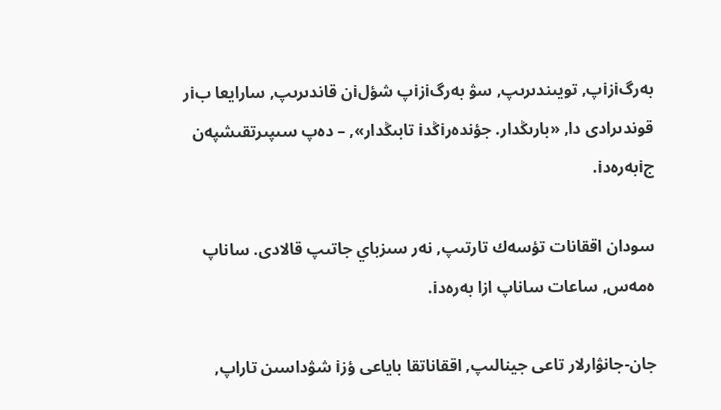بەرگiزiپ, تويىندىرىپ, سۋ بەرگiزiپ شؤلiن قاندىرىپ, سارايعا بiر قوندىرادى دا, «بارىڭدار. جؤندەرiڭدi تابىڭدار», – دەپ سىپىرتقىشپەن جiبەرەدi.

سودان اققانات تؤسەك تارتىپ, نەر سىزباي جاتىپ قالادى. ساناپ ەمەس, ساعات ساناپ ازا بەرەدi.

جان-جانۋارلار تاعى جينالىپ, اققاناتقا باياعى ؤزi شۋداسىن تاراپ,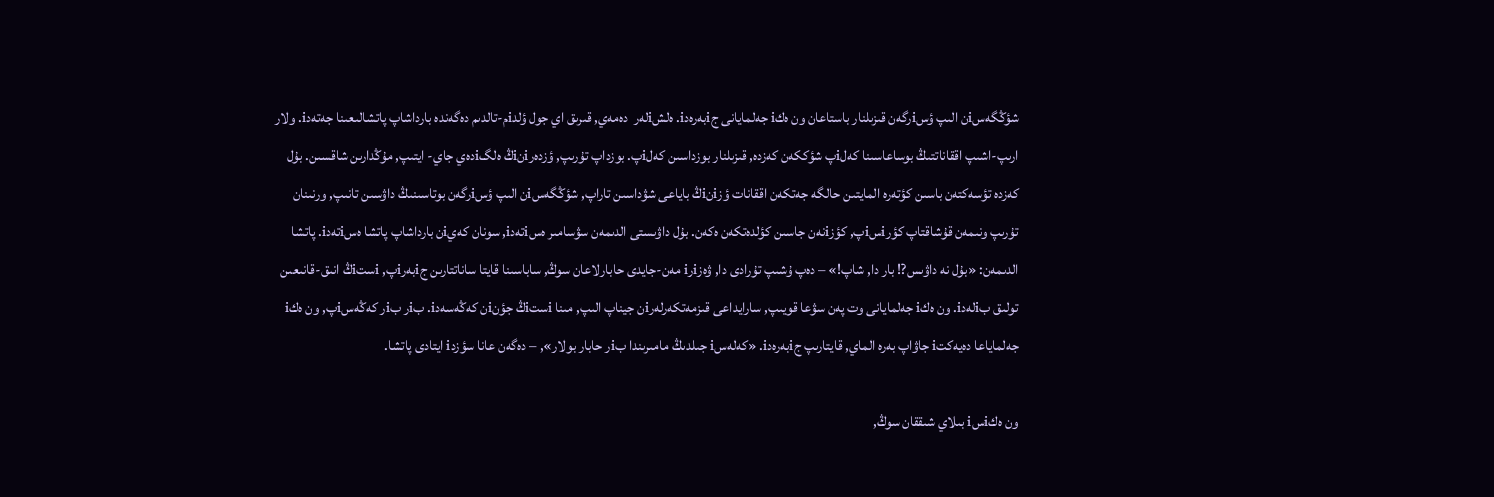شؤڭگەسiن الىپ ؤسiرگەن قىزىلنار باستاعان ون ەكi جەلمايانى جiبەرەدi. ەلشiلەر  دەمەي, قىرىق اي جول ؤلدiم-تالدىم دەگەندە بارداشاپ پاتشالىعىنا جەتەدi. ولار ارىپ-اشىپ اققاناتتىڭ بوساعاسىنا كەلiپ شؤككەن كەزدە, قىزىلنار بوزداسىن كەلiپ. بوزداپ تۇرىپ, ؤزدەرiنiڭ ەلگiدەي جاي- ايتىپ, مۇڭدارىن شاقسىن. بۇل كەزدە تؤسەكتەن باسىن كؤتەرە المايتىن حالگە جەتكەن اققانات ؤزiنiڭ باياعى شۋداسىن تاراپ, شؤڭگەسiن الىپ ؤسiرگەن بوتاسىنىڭ داۋسىن تانىپ, ورنىنان تۇرىپ ونىمەن قۇشاقتاپ كؤرiسiپ, كؤزiنەن جاسىن كؤلدەتكەن ەكەن. بۇل داۋىستى الدىمەن سۋسامىر ەسiتەدi, سونان كەيiن بارداشاپ پاتشا ەسiتەدi. پاتشا الدىمەن: «بۇل نە داۋىس?! بار دا, شاپ!» – دەپ ۇشىپ تۇرادى دا, ۋەزiرi مەن-جايدى حابارلاعان سوڭ, ساباسىنا قايتا ساناتتارىن جiبەرiپ, iستiڭ انىق-قانىعىن تولىق بiلەدi. ون ەكi جەلمايانى وت پەن سۋعا قويىپ, سارايداعى قىزمەتكەرلەرiن جيناپ الىپ, مىنا iستiڭ جؤنiن كەڭەسەدi. بiر بiر كەڭەسiپ, ون ەكi جەلماياعا دەيەكتi جاۋاپ بەرە الماي, قايتارىپ جiبەرەدi. «كەلەسi جىلدىڭ مامىرىندا بiر حابار بولار», – دەگەن عانا سؤزدi ايتادى پاتشا.

ون ەكiسi بىلاي شىققان سوڭ,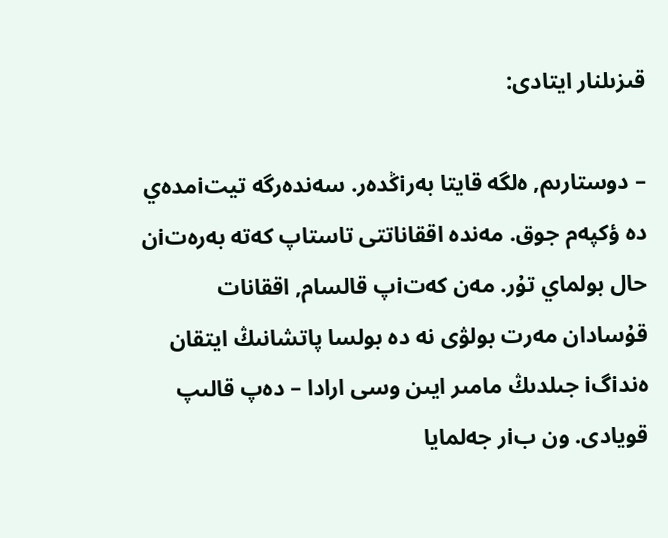قىزىلنار ايتادى:

– دوستارىم, ەلگە قايتا بەرiڭدەر. سەندەرگە تيتiمدەي دە ؤكپەم جوق. مەندە اققاناتتى تاستاپ كەتە بەرەتiن حال بولماي تۇر. مەن كەتiپ قالسام, اققانات قۇسادان مەرت بولۋى نە دە بولسا پاتشانىڭ ايتقان ەندiگi جىلدىڭ مامىر ايىن وسى ارادا – دەپ قالىپ قويادى. ون بiر جەلمايا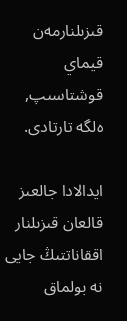قىزىلنارمەن قيماي قوشتاسىپ, ەلگە تارتادى.

ايدالادا جالعىز قالعان قىزىلنار اققاناتتىڭ جايى نە بولماق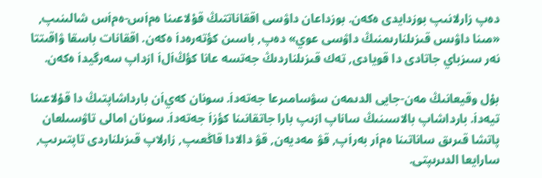دەپ زارلانىپ بوزدايدى ەكەن. بوزداعان داۋسى اققاناتتىڭ قۇلاعىنا ەمiس-ەمiس شالىنىپ, «مىنا داۋىس قىزىلنارىمنىڭ داۋسى عوي» دەپ, باسىن كؤتەرەدi ەكەن. اققانات باسقا ۋاقىتتا نەر سىزباي جاتادى دا قويادى, تەك قىزىلناردىڭ جەتسە عانا كؤڭiلi ازداپ سەرگيدi ەكەن.

بۇل وقيعانىڭ مەن-جايى الدىمەن سۋسامىرعا جەتەدi. سونان كەيiن بارداشاپتىڭ دا قۇلاعىنا تيەدi. بارداشاپ بالاسىنىڭ ساناپ ازىپ بارا جاتقانىنا كؤزi جەتەدi. سونان امالى تاۋسىلعان پاتشا قىرىق ساناتىنا ەمiر بەرiپ, قۋ مەديەن, قۋ دالادا قاڭعىپ, زارلاپ قىزىلناردى تاپتىرىپ, سارايعا الدىرىپتى.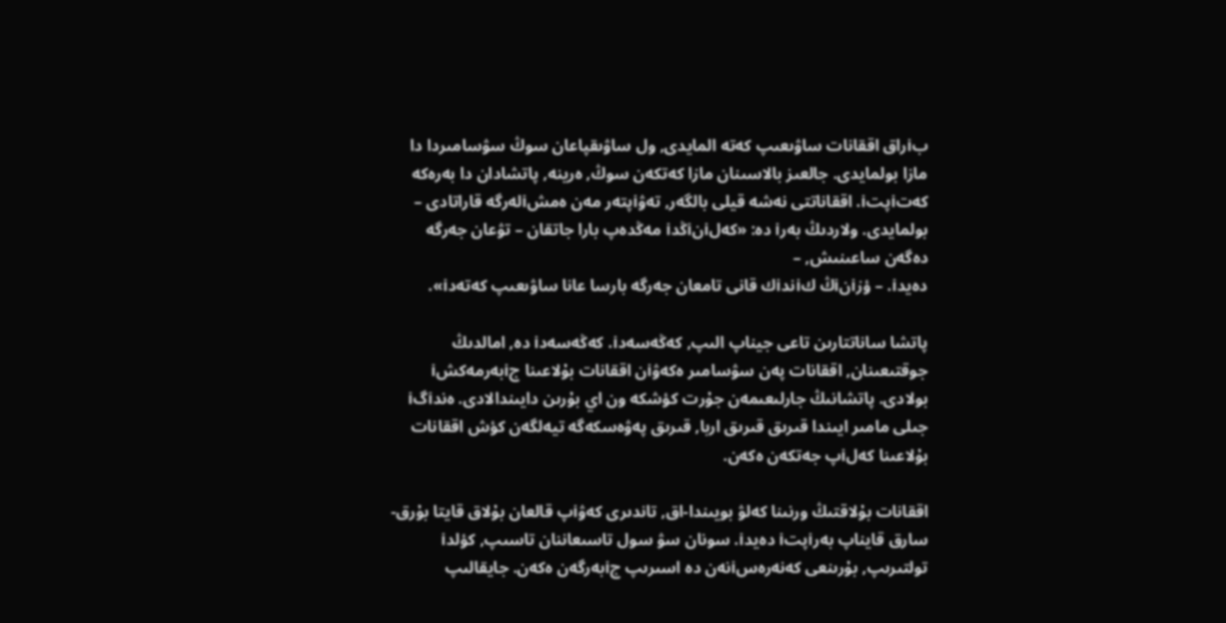بiراق اققانات ساۋىعىپ كەتە المايدى, ول ساۋىقپاعان سوڭ سۋسامىردا دا مازا بولمايدى. جالعىز بالاسىنان مازا كەتكەن سوڭ, ەرينە, پاتشادان دا بەرەكە كەتiپتi. اققاناتتى نەشە قيلى بالگەر, تەۋiپتەر مەن ەمشiلەرگە قاراتادى – بولمايدى. ولاردىڭ بەرi دە: «كەلiنiڭدi مەڭدەپ بارا جاتقان – تۋعان جەرگە دەگەن ساعىنىش, –
دەيدi. – ؤزiنiڭ كiندiك قانى تامعان جەرگە بارسا عانا ساۋىعىپ كەتەدi».

پاتشا ساناتتارىن تاعى جيناپ الىپ, كەڭەسەدi. كەڭەسەدi دە, امالدىڭ جوقتىعىنان, اققانات پەن سۋسامىر ەكەۋiن اققانات بۇلاعىنا جiبەرمەكشi بولادى. پاتشانىڭ جارلىعىمەن جۇرت كؤشكە ون اي بۇرىن دايىندالادى. ەندiگi جىلى مامىر ايىندا قىرىق قىرىق اربا, قىرىق پەۋەسكەگە تيەلگەن كؤش اققانات بۇلاعىنا كەلiپ جەتكەن ەكەن.

اققانات بۇلاقتىڭ ورنىنا كەلۋ بويىندا-اق, تاندىرى كەۋiپ قالعان بۇلاق قايتا بۇرق-سارق قايناپ بەرiپتi دەيدi. سونان سۋ سول تاسىعاننان تاسىپ, كؤلدi تولتىرىپ, بۇرىنعى كەنەرەسiنەن دە اسىرىپ جiبەرگەن ەكەن. جايقالىپ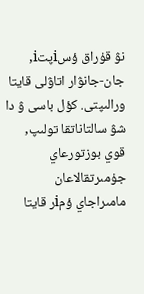نۋ قۇراق ؤسiپتi, جان-جانۋار اتاۋلى قايتا ورالىپتى. كؤل باسى ۋ دا شۋ سالتاناتقا تولىپ, قوي بوزتورعاي جۇمىرتقالاعان مامىراجاي ؤمiر قايتا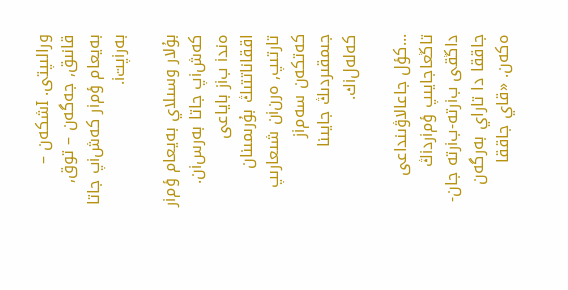ورالىپتى. Iشكەن – قانىق, جەگەن – توق, بەيعام ؤمiر كەشiپ جاتا بەرiپتi.

بۇلار وسىلاي بەيعام ؤمiر كەشiپ جاتا بەرسiن. ەندi بiز باياعى اققاناتتىڭ بۇرىمىنان تارتىپ, ەرنiن شىعارىپ كەتكەن سەمiز جىمقىردىڭ جايىنا كەلەلiك.

...كؤل جاعالاۋىنداعى تاڭعاجايىپ ؤمiردiڭ داڭقى بiرتە-بiرتە جان-جاققا دا تاراي بەرگەن ەكەن. «قاي جاققا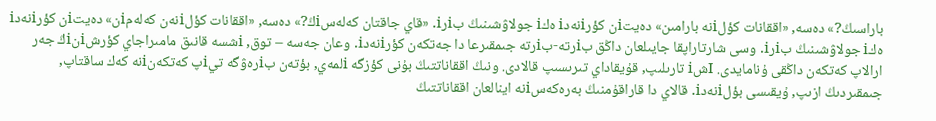باراسىڭ?» دەسە, «اققانات كؤلiنە بارامىن» دەيتiن كؤرiنەدi ەكi جولاۋشىنىڭ بiرi. «قاي جاقتان كەلەسiڭ?» دەسە, «اققانات كؤلiنەن كەلەمiن» دەيتiن كؤرiنەدi ەكi جولاۋشىنىڭ بiرi. وسى شارتاراپقا جايىلعان داڭق بiرتە-بiرتە جىمقىرعا دا جەتكەن كؤرiنەدi. وعان جەسە – توق, iشسە قانىق مامىراجاي كؤرشiنiڭ جەر ارالاپ كەتكەن داڭقى ۇنامايدى. Iشi تارىلىپ, قۇيقاداي تىرىسىپ قالادى. ونىڭ اققاناتتىڭ بۇنى كؤزگە iلمەي, بؤتەن بiرەۋگە تيiپ كەتكەنiنە كەك ساقتاپ, جىمقىردىڭ ازىپ, ۇيقىسى بؤلiنەدi. قالاي دا قاراقۇمنىڭ بەرەكەسiنە اينالعان اققاناتتىڭ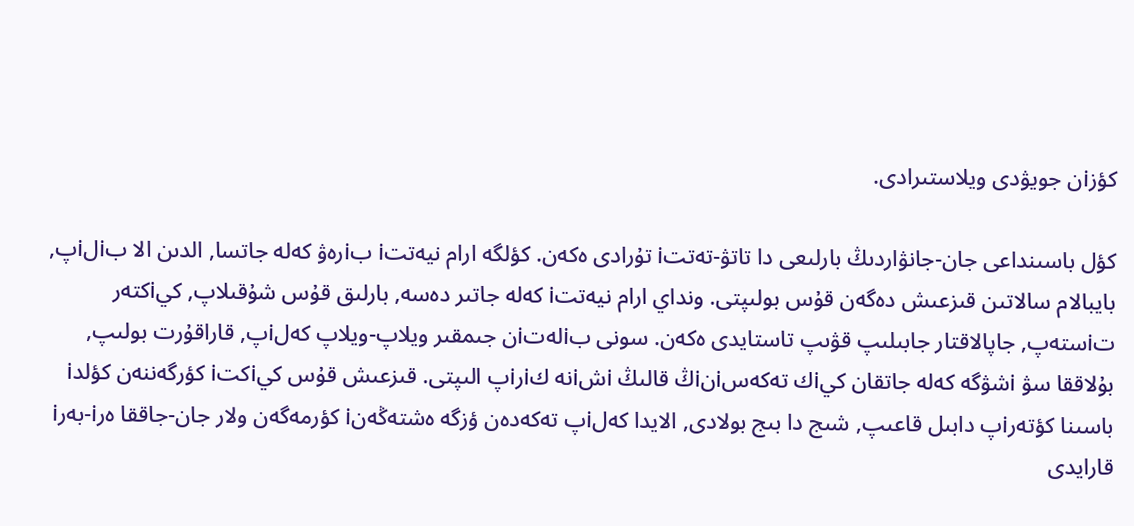كؤزiن جويۋدى ويلاستىرادى.

كؤل باسىنداعى جان-جانۋاردىڭ بارلىعى دا تاتۋ-تەتتi تۇرادى ەكەن. كؤلگە ارام نيەتتi بiرەۋ كەلە جاتسا, الدىن الا بiلiپ, بايبالام سالاتىن قىزعىش دەگەن قۇس بولىپتى. ونداي ارام نيەتتi كەلە جاتىر دەسە, بارلىق قۇس شۇقىلاپ, كيiكتەر تiستەپ, جاپالاقتار جابىلىپ قۋىپ تاستايدى ەكەن. سونى بiلەتiن جىمقىر ويلاپ-ويلاپ كەلiپ, قاراقۇرت بولىپ, بۇلاققا سۋ iشۋگە كەلە جاتقان كيiك تەكەسiنiڭ قالىڭ iشiنە كiرiپ الىپتى. قىزعىش قۇس كيiكتi كؤرگەننەن كؤلدi باسىنا كؤتەرiپ دابىل قاعىپ, شىج دا بىج بولادى, الايدا كەلiپ تەكەدەن ؤزگە ەشتەڭەنi كؤرمەگەن ولار جان-جاققا ەرi-بەرi قارايدى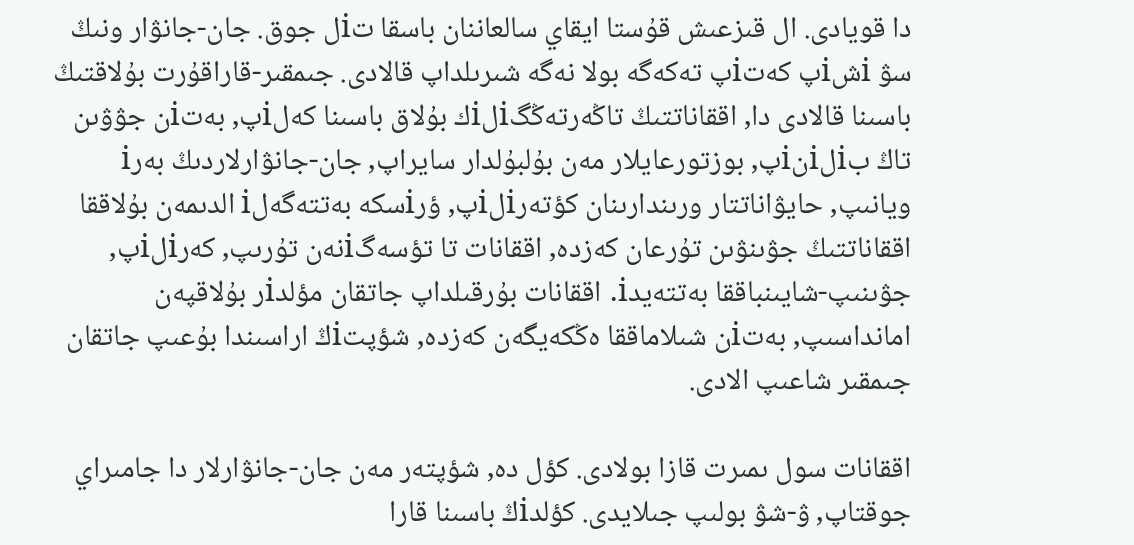دا قويادى. ال قىزعىش قۇستا ايقاي سالعاننان باسقا تiل جوق. جان-جانۋار ونىڭ سۋ iشiپ كەتiپ تەكەگە بولا نەگە شىرىلداپ قالادى. جىمقىر-قاراقۇرت بۇلاقتىڭ باسىنا قالادى دا, اققاناتتىڭ تاڭەرتەڭگiلiك بۇلاق باسىنا كەلiپ, بەتiن جۋۋىن تاڭ بiلiنiپ, بوزتورعايلار مەن بۇلبۇلدار سايراپ, جان-جانۋارلاردىڭ بەرi ويانىپ, حايۋاناتتار ورىندارىنان كؤتەرiلiپ, ؤرiسكە بەتتەگەلi الدىمەن بۇلاققا اققاناتتىڭ جۋىنۋىن تۇرعان كەزدە, اققانات تا تؤسەگiنەن تۇرىپ, كەرiلiپ, جۋىنىپ-شايىنباققا بەتتەيدi. اققانات بۇرقىلداپ جاتقان مؤلدiر بۇلاقپەن امانداسىپ, بەتiن شىلاماققا ەڭكەيگەن كەزدە, شؤپتiڭ اراسىندا بۇعىپ جاتقان جىمقىر شاعىپ الادى.

اققانات سول ىمىرت قازا بولادى. كؤل دە, شؤپتەر مەن جان-جانۋارلار دا جامىراي جوقتاپ, ۋ-شۋ بولىپ جىلايدى. كؤلدiڭ باسىنا قارا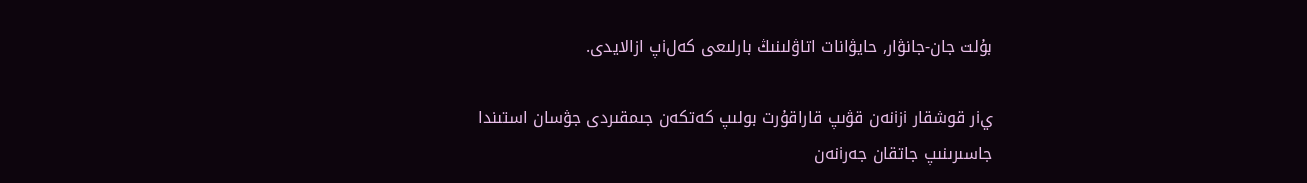بۇلت جان-جانۋار, حايۋانات اتاۋلىنىڭ بارلىعى كەلiپ ازالايدى.

يiر قوشقار iزiنەن قۋىپ قاراقۇرت بولىپ كەتكەن جىمقىردى جۋسان استىندا جاسىرىنىپ جاتقان جەرiنەن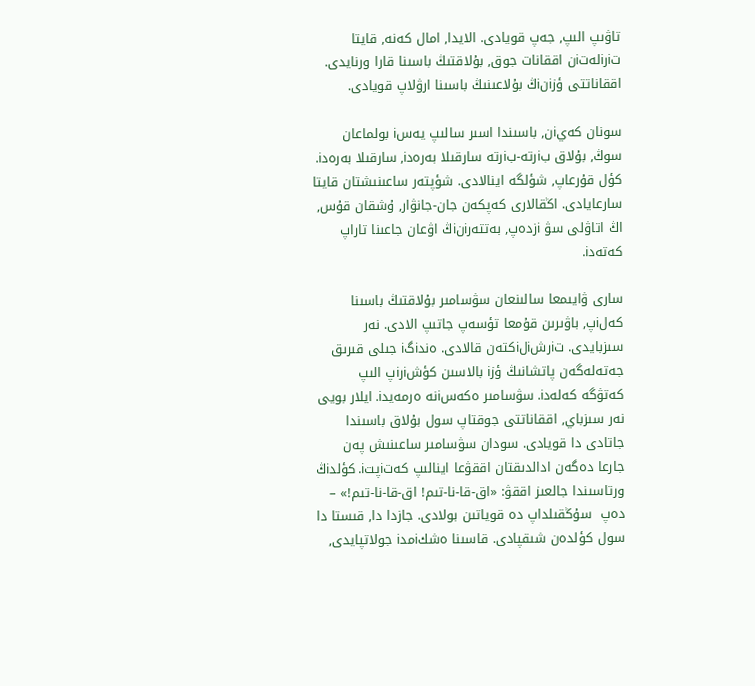تاۋىپ الىپ, جەپ قويادى. الايدا, امال كەنە, قايتا تiرiلەتiن اققانات جوق, بۇلاقتىڭ باسىنا قارا ورنايدى. اققاناتتى ؤزiنiڭ بۇلاعىنىڭ باسىنا ارۋلاپ قويادى.

سونان كەيiن, باسىندا اسىر سالىپ يەسi بولماعان سوڭ, بۇلاق بiرتە-بiرتە سارقىلا بەرەدi, سارقىلا بەرەدi. كؤل قۇرعاپ, شؤلگە اينالادى. شؤپتەر ساعىنىشتان قايتا سارعايادى. اڭقالارى كەپكەن جان-جانۋار, ۇشقان قۇس, اڭ اتاۋلى سۋ iزدەپ, بەتتەرiنiڭ اۋعان جاعىنا تاراپ كەتەدi.

سارى ۋايىمعا سالىنعان سۋسامىر بۇلاقتىڭ باسىنا كەلiپ, باۋىرىن قۇمعا تؤسەپ جاتىپ الادى. نەر سىزبايدى. تiرشiلiكتەن قالادى. ەندiگi جىلى قىرىق جەتەلەگەن پاتشانىڭ ؤزi بالاسىن كؤشiرiپ الىپ كەتۋگە كەلەدi. سۋسامىر ەكەسiنە ەرمەيدi. ايلار بويى نەر سىزباي, اققاناتتى جوقتاپ سول بۇلاق باسىندا جاتادى دا قويادى. سودان سۋسامىر ساعىنىش پەن جارعا دەگەن ادالدىقتان اققۋعا اينالىپ كەتiپتi. كؤلدiڭ ورتاسىندا جالعىز اققۋ: «اق-قا-نا-تىم! اق-قا-نا-تىم!» – دەپ  سۇڭقىلداپ دە قوياتىن بولادى. جازدا دا, قىستا دا سول كؤلدەن شىقپادى. قاسىنا ەشكiمدi جولاتپايدى,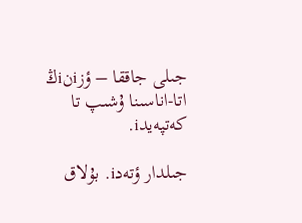جىلى جاققا – ؤزiنiڭ اتا-اناسىنا ۇشىپ تا كەتپەيدi.

جىلدار ؤتەدi. بۇلاق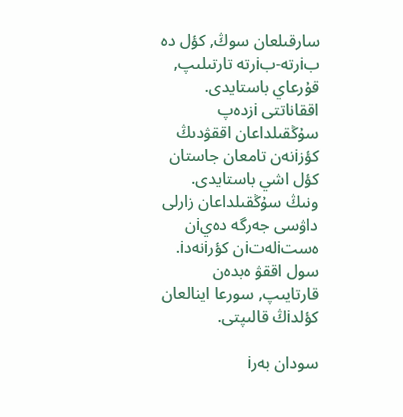سارقىلعان سوڭ, كؤل دە بiرتە-بiرتە تارتىلىپ, قۇرعاي باستايدى. اققاناتتى iزدەپ سۇڭقىلداعان اققۋدىڭ كؤزiنەن تامعان جاستان كؤل اشي باستايدى. ونىڭ سۇڭقىلداعان زارلى داۋسى جەرگە دەيiن ەستiلەتiن كؤرiنەدi. سول اققۋ ەبدەن قارتايىپ, سورعا اينالعان كؤلدiڭ قالىپتى.

سودان بەرi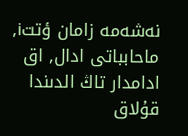نەشەمە زامان ؤتتi, ماحابباتى ادال, اق ادامدار تاڭ الدىندا قۇلاق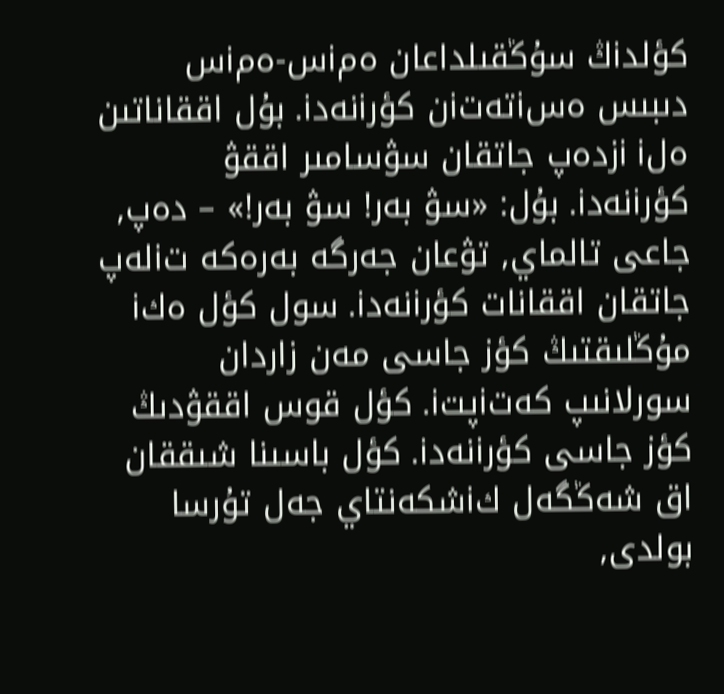كؤلدiڭ سۇڭقىلداعان ەمiس-ەمiس دىبىس ەسiتەتiن كؤرiنەدi. بۇل اققاناتىن ەلi iزدەپ جاتقان سۋسامىر اققۋ كؤرiنەدi. بۇل: «سۋ بەر! سۋ بەر!» – دەپ, جاعى تالماي, تۋعان جەرگە بەرەكە تiلەپ جاتقان اققانات كؤرiنەدi. سول كؤل ەكi مۇڭلىقتىڭ كؤز جاسى مەن زاردان سورلانىپ كەتiپتi. كؤل قوس اققۋدىڭ كؤز جاسى كؤرiنەدi. كؤل باسىنا شىققان اق شەڭگەل كiشكەنتاي جەل تۇرسا بولدى,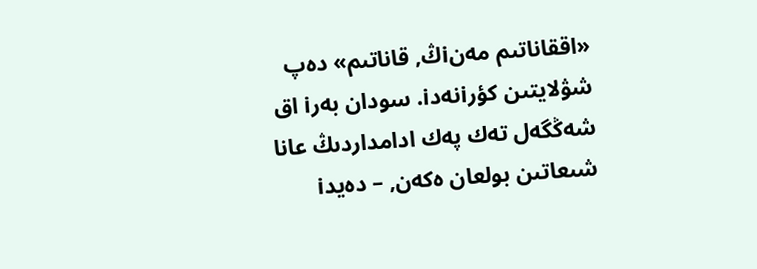«اققاناتىم مەنiڭ, قاناتىم» دەپ شۋلايتىن كؤرiنەدi. سودان بەرi اق شەڭگەل تەك پەك ادامداردىڭ عانا شىعاتىن بولعان ەكەن, – دەيدi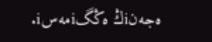ەجەنiڭ ەڭگiمەسi.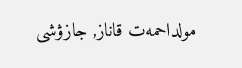مولداحمەت قاناز, جازۋشى